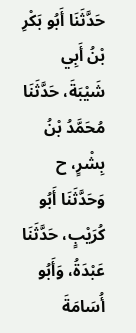حَدَّثَنَا أَبُو بَكْرِ بْنُ أَبِي شَيْبَةَ، حَدَّثَنَا مُحَمَّدُ بْنُ بِشْرٍ، ح وَحَدَّثَنَا أَبُو كُرَيْبٍ، حَدَّثَنَا عَبْدَةُ، وَأَبُو أُسَامَةَ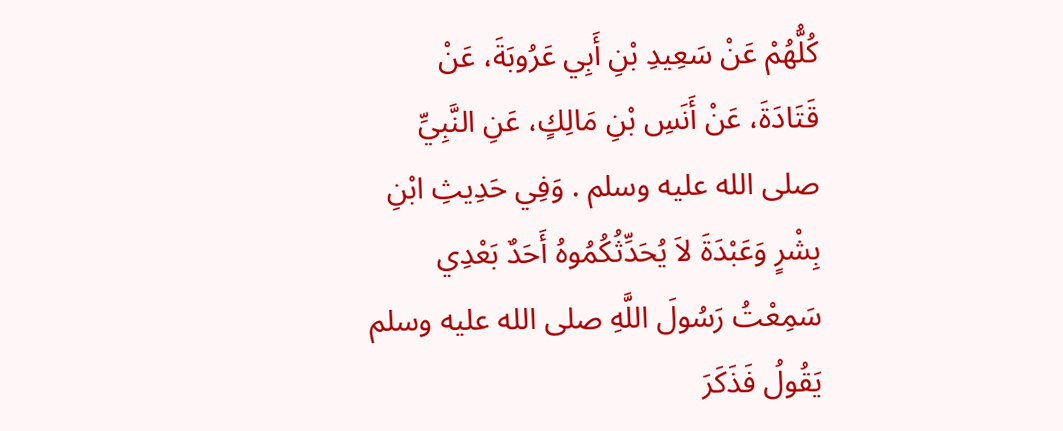كُلُّهُمْ عَنْ سَعِيدِ بْنِ أَبِي عَرُوبَةَ، عَنْ قَتَادَةَ، عَنْ أَنَسِ بْنِ مَالِكٍ، عَنِ النَّبِيِّ صلى الله عليه وسلم . وَفِي حَدِيثِ ابْنِ بِشْرٍ وَعَبْدَةَ لاَ يُحَدِّثُكُمُوهُ أَحَدٌ بَعْدِي سَمِعْتُ رَسُولَ اللَّهِ صلى الله عليه وسلم يَقُولُ فَذَكَرَ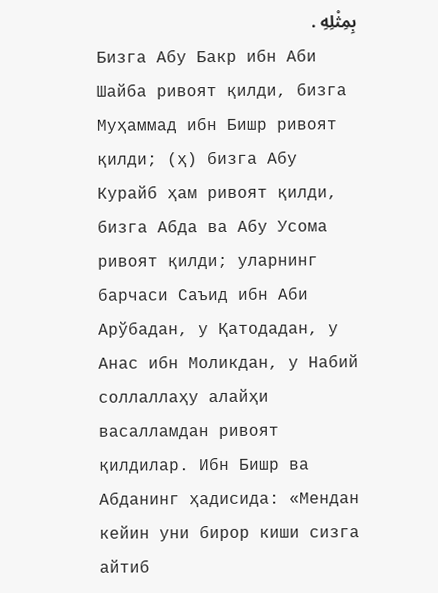بِمِثْلِهِ .
Бизга Абу Бакр ибн Аби Шайба ривоят қилди, бизга Муҳаммад ибн Бишр ривоят қилди; (ҳ) бизга Абу Курайб ҳам ривоят қилди, бизга Абда ва Абу Усома ривоят қилди; уларнинг барчаси Саъид ибн Аби Арўбадан, у Қатодадан, у Анас ибн Моликдан, у Набий соллаллаҳу алайҳи васалламдан ривоят қилдилар. Ибн Бишр ва Абданинг ҳадисида: «Мендан кейин уни бирор киши сизга айтиб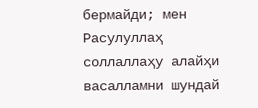бермайди; мен Расулуллаҳ соллаллаҳу алайҳи васалламни шундай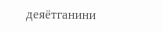деяётганини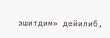эшитдим» дейилиб,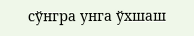сўнгра унга ўхшаш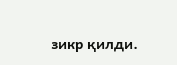зикр қилди.